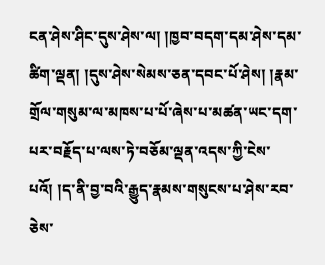ངན་ཤེས་ཤིང་དུས་ཤེས་ལ། །ཁྱབ་བདག་དམ་ཤེས་དམ་ཚིག་ལྡན། །དུས་ཤེས་སེམས་ཅན་དབང་པོ་ཤེས། །རྣམ་གྲོལ་གསུམ་ལ་མཁས་པ་པོ་ཞེས་པ་མཚན་ཡང་དག་པར་བརྗོད་པ་ལས་ཏེ་བཅོམ་ལྡན་འདས་ཀྱི་ངེས་པའོ། །ད་ནི་བྱ་བའི་རྒྱུད་རྣམས་གསུངས་པ་ཤེས་རབ་ཅེས་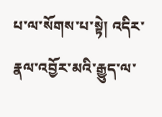པ་ལ་སོགས་པ་སྟེ། འདིར་རྣལ་འབྱོར་མའི་རྒྱུད་ལ་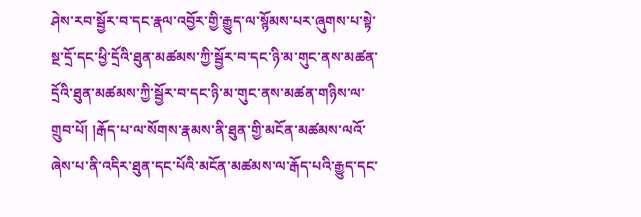ཤེས་རབ་སྦྱོར་བ་དང་རྣལ་འབྱོར་གྱི་རྒྱུད་ལ་སྙོམས་པར་ཞུགས་པ་སྟེ་སྔ་དྲོ་དང་ཕྱི་དྲོའི་ཐུན་མཚམས་ཀྱི་སྦྱོར་བ་དང་ཉི་མ་གུང་ནས་མཚན་དྲོའི་ཐུན་མཚམས་ཀྱི་སྦྱོར་བ་དང་ཉི་མ་གུང་ནས་མཚན་གཉིས་ལ་གྲུབ་པོ། །རྒོད་པ་ལ་སོགས་རྣམས་ནི་ཐུན་གྱི་མངོན་མཚམས་ལའོ་ཞེས་པ་ནི་འདིར་ཐུན་དང་པོའི་མངོན་མཚམས་ལ་རྒོད་པའི་རྒྱུད་དང་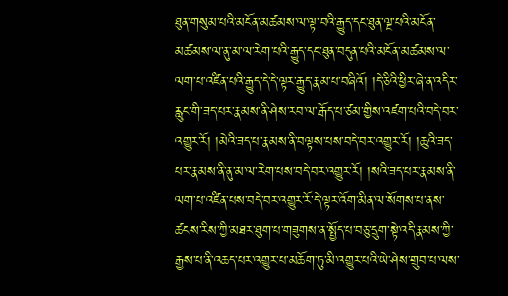ཐུན་གསུམ་པའི་མངོན་མཚམས་ལ་ལྟ་བའི་རྒྱུད་དང་ཐུན་ལྔ་པའི་མངོན་མཚམས་ལ་ནུ་མ་ལ་རེག་པའི་རྒྱུད་དང་ཐུན་བདུན་པའི་མངོན་མཚམས་ལ་ལག་པ་འཛིན་པའི་རྒྱུད་དེ་དེ་ལྟར་རྒྱུད་རྣམ་པ་བཞིའོ། །དེ་ཅིའི་ཕྱིར་ཞེ་ན་འདིར་རླུང་གི་ཟད་པར་རྣམས་ནི་ཤེས་རབ་ལ་རྒོད་པ་ཙམ་གྱིས་འཛག་པའི་བདེ་བར་འགྱུར་རོ། །མེའི་ཟད་པ་རྣམས་ནི་བལྟས་པས་བདེ་བར་འགྱུར་རོ། །ཆུའི་ཟད་པར་རྣམས་ནི་ནུ་མ་ལ་རེག་པས་བདེ་བར་འགྱུར་རོ། །སའི་ཟད་པར་རྣམས་ནི་ལག་པ་འཛིན་པས་བདེ་བར་འགྱུར་རོ་དེ་ལྟར་འོག་མིན་ལ་སོགས་པ་ནས་ཚངས་རིས་ཀྱི་མཐར་ཐུག་པ་གཟུགས་ན་སྤྱོད་པ་བཅུ་དྲུག་སྟེ་འདི་རྣམས་ཀྱི་རྒྱས་པ་ནི་འཆད་པར་འགྱུར་པ་མཆོག་ཏུ་མི་འགྱུར་པའི་ཡེ་ཤེས་གྲུབ་པ་ལས་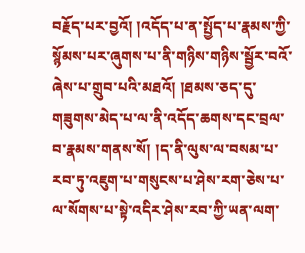བརྗོད་པར་བྱའོ། །འདོད་པ་ན་སྤྱོད་པ་རྣམས་ཀྱི་སྙོམས་པར་ཞུགས་པ་ནི་གཉིས་གཉིས་སྦྱོར་བའོ་ཞེས་པ་གྲུབ་པའི་མཐའོ། །ཐམས་ཅད་དུ་གཟུགས་མེད་པ་ལ་ནི་འདོད་ཆགས་དང་བྲལ་བ་རྣམས་གནས་སོ། །ད་ནི་ལུས་ལ་བསམ་པ་རབ་ཏུ་འཇུག་པ་གསུངས་པ་ཤེས་རག་ཅེས་པ་ལ་སོགས་པ་སྟེ་འདིར་ཤེས་རབ་ཀྱི་ཡན་ལག་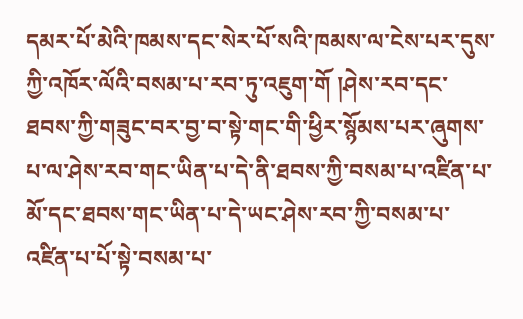དམར་པོ་མེའི་ཁམས་དང་སེར་པོ་སའི་ཁམས་ལ་ངེས་པར་དུས་ཀྱི་འཁོར་ལོའི་བསམ་པ་རབ་ཏུ་འཇུག་གོ །ཤེས་རབ་དང་ཐབས་ཀྱི་གཟུང་བར་བྱ་བ་སྟེ་གང་གི་ཕྱིར་སྙོམས་པར་ཞུགས་པ་ལ་ཤེས་རབ་གང་ཡིན་པ་དེ་ནི་ཐབས་ཀྱི་བསམ་པ་འཛིན་པ་མོ་དང་ཐབས་གང་ཡིན་པ་དེ་ཡང་ཤེས་རབ་ཀྱི་བསམ་པ་འཛིན་པ་པོ་སྟེ་བསམ་པ་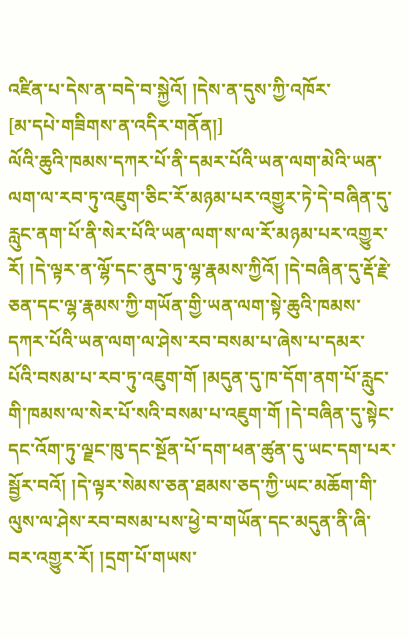འཛིན་པ་དེས་ན་བདེ་བ་སྐྱེའོ། །དེས་ན་དུས་ཀྱི་འཁོར་
[མ་དཔེ་གཟིགས་ན་འདིར་གནོན།]
ལོའི་ཆུའི་ཁམས་དཀར་པོ་ནི་དམར་པོའི་ཡན་ལག་མེའི་ཡན་ལག་ལ་རབ་ཏུ་འཇུག་ཅིང་རོ་མཉམ་པར་འགྱུར་ཏེ་དེ་བཞིན་དུ་རླུང་ནག་པོ་ནི་སེར་པོའི་ཡན་ལག་ས་ལ་རོ་མཉམ་པར་འགྱུར་རོ། །དེ་ལྟར་ན་ལྷོ་དང་ནུབ་ཏུ་ལྷ་རྣམས་ཀྱིའོ། །དེ་བཞིན་དུ་རྡོ་རྗེ་ཅན་དང་ལྷ་རྣམས་ཀྱི་གཡོན་གྱི་ཡན་ལག་སྟེ་ཆུའི་ཁམས་དཀར་པོའི་ཡན་ལག་ལ་ཤེས་རབ་བསམ་པ་ཞེས་པ་དམར་པོའི་བསམ་པ་རབ་ཏུ་འཇུག་གོ །མདུན་དུ་ཁ་དོག་ནག་པོ་རླུང་གི་ཁམས་ལ་སེར་པོ་སའི་བསམ་པ་འཇུག་གོ །དེ་བཞིན་དུ་སྟེང་དང་འོག་ཏུ་ལྗང་ཁུ་དང་སྔོན་པོ་དག་ཕན་ཚུན་དུ་ཡང་དག་པར་སྦྱོར་བའོ། །དེ་ལྟར་སེམས་ཅན་ཐམས་ཅད་ཀྱི་ཡང་མཆོག་གི་ལུས་ལ་ཤེས་རབ་བསམ་པས་ཕྱེ་བ་གཡོན་དང་མདུན་ནི་ཞི་བར་འགྱུར་རོ། །དྲག་པོ་གཡས་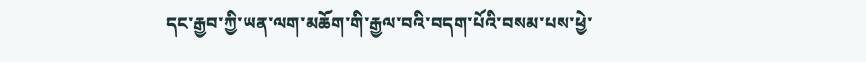དང་རྒྱབ་ཀྱི་ཡན་ལག་མཆོག་གི་རྒྱལ་བའི་བདག་པོའི་བསམ་པས་ཕྱེ་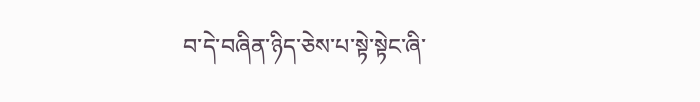བ་དེ་བཞིན་ཉིད་ཅེས་པ་སྟེ་སྟེང་ཞི་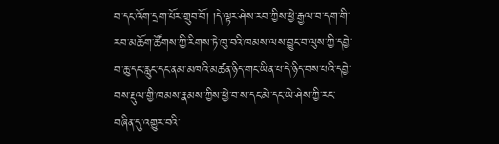བ་དང་འོག་དྲག་པོར་གྲུབ་བོ། །དེ་ལྟར་ཤེས་རབ་ཀྱིས་ཕྱེ་རྒྱལ་བ་དག་གི་རབ་མཆོག་ཚོགས་ཀྱི་རིགས་ཏེ་ཁུ་བའི་ཁམས་ལས་བྱུང་བ་ལུས་ཀྱི་དབྱེ་བ་ཆུ་དང་རླུང་དང་ནམ་མཁའི་མཚན་ཉིད་གང་ཡིན་པ་དེ་ཉིད་བས་པའི་དབྱེ་བས་རྡུལ་གྱི་ཁམས་རྣམས་ཀྱིས་ཕྱེ་བ་ས་དང་མེ་དང་ཡེ་ཤེས་ཀྱི་རང་བཞིན་དུ་འགྱུར་བའི་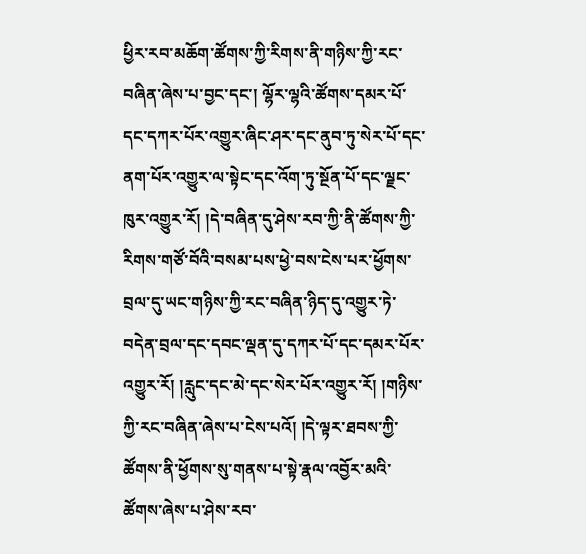ཕྱིར་རབ་མཆོག་ཚོགས་ཀྱི་རིགས་ནི་གཉིས་ཀྱི་རང་བཞིན་ཞེས་པ་བྱང་དང་། ལྷོར་ལྷའི་ཚོགས་དམར་པོ་དང་དཀར་པོར་འགྱུར་ཞིང་ཤར་དང་ནུབ་ཏུ་སེར་པོ་དང་ནག་པོར་འགྱུར་ལ་སྟེང་དང་འོག་ཏུ་སྔོན་པོ་དང་ལྗང་ཁུར་འགྱུར་རོ། །དེ་བཞིན་དུ་ཤེས་རབ་ཀྱི་ནི་ཚོགས་ཀྱི་རིགས་གཙོ་བོའི་བསམ་པས་ཕྱེ་བས་ངེས་པར་ཕྱོགས་བྲལ་དུ་ཡང་གཉིས་ཀྱི་རང་བཞིན་ཉིད་དུ་འགྱུར་ཏེ་བདེན་བྲལ་དང་དབང་ལྡན་དུ་དཀར་པོ་དང་དམར་པོར་འགྱུར་རོ། །རླུང་དང་མེ་དང་སེར་པོར་འགྱུར་རོ། །གཉིས་ཀྱི་རང་བཞིན་ཞེས་པ་ངེས་པའོ། །དེ་ལྟར་ཐབས་ཀྱི་ཚོགས་ནི་ཕྱོགས་སུ་གནས་པ་སྟེ་རྣལ་འབྱོར་མའི་ཚོགས་ཞེས་པ་ཤེས་རབ་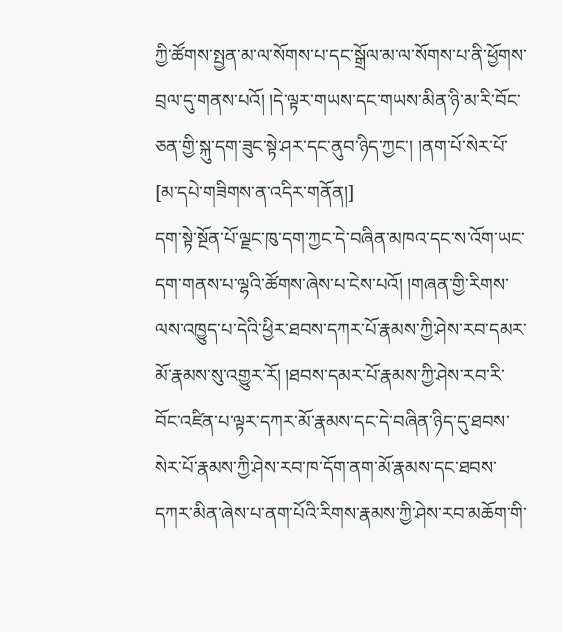ཀྱི་ཚོགས་སྤྱན་མ་ལ་སོགས་པ་དང་སྒྲོལ་མ་ལ་སོགས་པ་ནི་ཕྱོགས་བྲལ་དུ་གནས་པའོ། །དེ་ལྟར་གཡས་དང་གཡས་མིན་ཉི་མ་རི་བོང་ཅན་གྱི་སྐུ་དག་ཟུང་སྟེ་ཤར་དང་ནུབ་ཉིད་ཀྱང་། །ནག་པོ་སེར་པོ་
[མ་དཔེ་གཟིགས་ན་འདིར་གནོན།]
དག་སྟེ་སྔོན་པོ་ལྗང་ཁུ་དག་ཀྱང་དེ་བཞིན་མཁའ་དང་ས་འོག་ཡང་དག་གནས་པ་ལྷའི་ཚོགས་ཞེས་པ་ངེས་པའོ། །གཞན་གྱི་རིགས་ལས་འཁྱུད་པ་དེའི་ཕྱིར་ཐབས་དཀར་པོ་རྣམས་ཀྱི་ཤེས་རབ་དམར་མོ་རྣམས་སུ་འགྱུར་རོ། །ཐབས་དམར་པོ་རྣམས་ཀྱི་ཤེས་རབ་རི་བོང་འཛིན་པ་ལྟར་དཀར་མོ་རྣམས་དང་དེ་བཞིན་ཉིད་དུ་ཐབས་སེར་པོ་རྣམས་ཀྱི་ཤེས་རབ་ཁ་དོག་ནག་མོ་རྣམས་དང་ཐབས་དཀར་མིན་ཞེས་པ་ནག་པོའི་རིགས་རྣམས་ཀྱི་ཤེས་རབ་མཆོག་གི་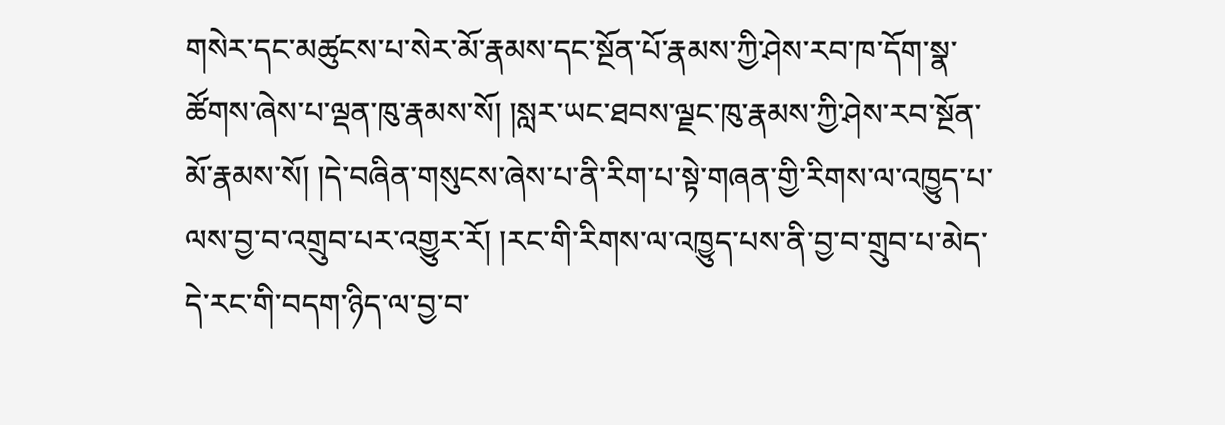གསེར་དང་མཚུངས་པ་སེར་མོ་རྣམས་དང་སྔོན་པོ་རྣམས་ཀྱི་ཤེས་རབ་ཁ་དོག་སྣ་ཚོགས་ཞེས་པ་ལྡན་ཁུ་རྣམས་སོ། །སླར་ཡང་ཐབས་ལྗང་ཁུ་རྣམས་ཀྱི་ཤེས་རབ་སྔོན་མོ་རྣམས་སོ། །དེ་བཞིན་གསུངས་ཞེས་པ་ནི་རིག་པ་སྟེ་གཞན་གྱི་རིགས་ལ་འཁྱུད་པ་ལས་བྱ་བ་འགྲུབ་པར་འགྱུར་རོ། །རང་གི་རིགས་ལ་འཁྱུད་པས་ནི་བྱ་བ་གྲུབ་པ་མེད་དེ་རང་གི་བདག་ཉིད་ལ་བྱ་བ་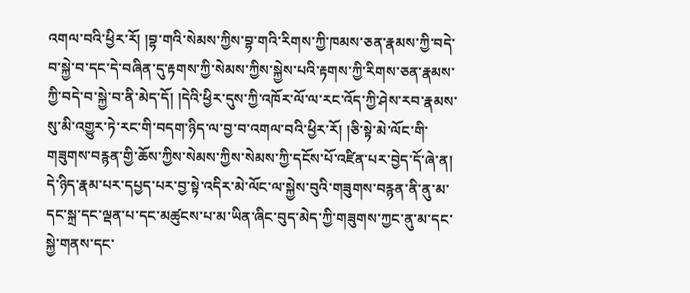འགལ་བའི་ཕྱིར་རོ། །བྷ་གའི་སེམས་ཀྱིས་བྷ་གའི་རིགས་ཀྱི་ཁམས་ཅན་རྣམས་ཀྱི་བདེ་བ་སྐྱེ་བ་དང་དེ་བཞིན་དུ་རྟགས་ཀྱི་སེམས་ཀྱིས་སྐྱེས་པའི་རྟགས་ཀྱི་རིགས་ཅན་རྣམས་ཀྱི་བདེ་བ་སྐྱེ་བ་ནི་མེད་དོ། །དེའི་ཕྱིར་དུས་ཀྱི་འཁོར་ལོ་ལ་རང་འོད་ཀྱི་ཤེས་རབ་རྣམས་སུ་མི་འགྱུར་ཏེ་རང་གི་བདག་ཉིད་ལ་བྱ་བ་འགལ་བའི་ཕྱིར་རོ། །ཅི་སྟེ་མེ་ལོང་གི་གཟུགས་བརྙན་གྱི་ཆོས་ཀྱིས་སེམས་ཀྱིས་སེམས་ཀྱི་དངོས་པོ་འཛིན་པར་བྱེད་དོ་ཞེ་ན། དེ་ཉིད་རྣམ་པར་དཔྱད་པར་བྱ་སྟེ་འདིར་མེ་ལོང་ལ་སྐྱེས་བུའི་གཟུགས་བརྙན་ནི་ནུ་མ་དང་སྐྲ་དང་ལྡན་པ་དང་མཚུངས་པ་མ་ཡིན་ཞིང་བུད་མེད་ཀྱི་གཟུགས་ཀྱང་ནུ་མ་དང་སྐྱེ་གནས་དང་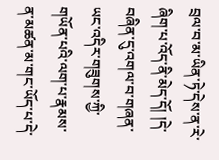བྲལ་བ་མ་ཡིན་ཏེ་དེས་ན་རེ་ཞིག་པ་འོད་ནི་མེད་དོ། །དེ་བཞིན་དུ་འགལ་བ་གཞན་ཡང་འདིར་གཟུགས་ཀྱི་གཡོན་པའི་ལག་པ་རྣམས་ན་མཚན་མ་གང་ཡོད་པ་དེ་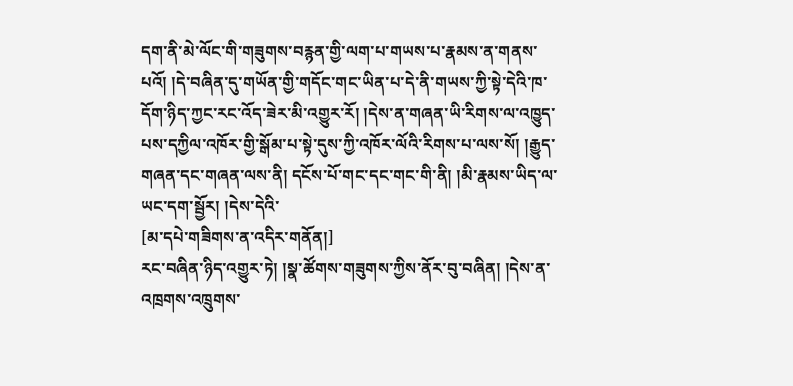དག་ནི་མེ་ལོང་གི་གཟུགས་བརྙན་གྱི་ལག་པ་གཡས་པ་རྣམས་ན་གནས་པའོ། །དེ་བཞིན་དུ་གཡོན་གྱི་གདོང་གང་ཡིན་པ་དེ་ནི་གཡས་ཀྱི་སྟེ་དེའི་ཁ་དོག་ཉིད་ཀྱང་རང་འོད་ཟེར་མི་འགྱུར་རོ། །དེས་ན་གཞན་ཡི་རིགས་ལ་འཁྱུད་པས་དཀྱིལ་འཁོར་གྱི་སྒོམ་པ་སྟེ་དུས་ཀྱི་འཁོར་ལོའི་རིགས་པ་ལས་སོ། །རྒྱུད་གཞན་དང་གཞན་ལས་ནི། དངོས་པོ་གང་དང་གང་གི་ནི། །མི་རྣམས་ཡིད་ལ་ཡང་དག་སྦྱོར། །དེས་དེའི་
[མ་དཔེ་གཟིགས་ན་འདིར་གནོན།]
རང་བཞིན་ཉིད་འགྱུར་ཏེ། །སྣ་ཚོགས་གཟུགས་ཀྱིས་ནོར་བུ་བཞིན། །དེས་ན་འཁྲགས་འཁྲུགས་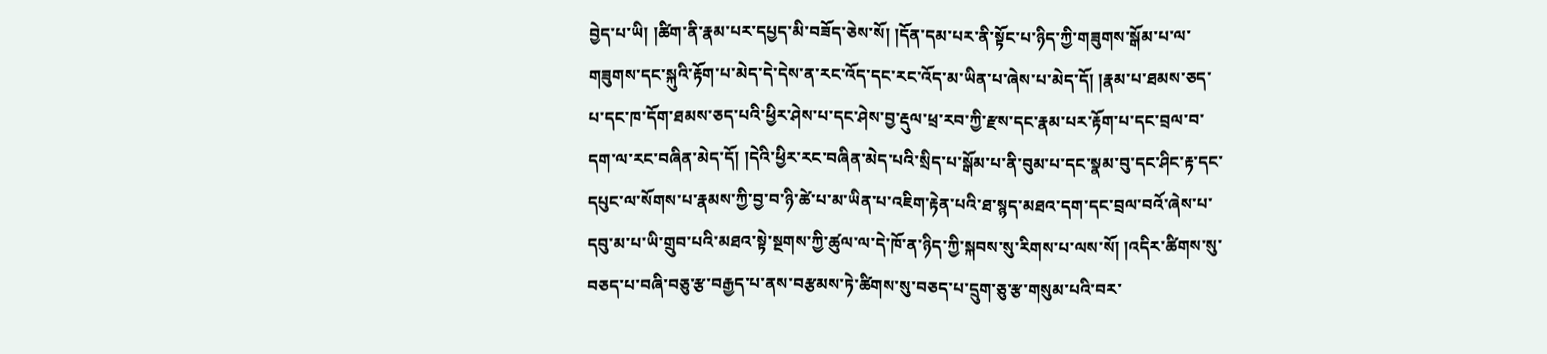བྱེད་པ་ཡི། །ཚིག་ནི་རྣམ་པར་དཔྱད་མི་བཟོད་ཅེས་སོ། །དོན་དམ་པར་ནི་སྟོང་པ་ཉིད་ཀྱི་གཟུགས་སྒོམ་པ་ལ་གཟུགས་དང་སྐུའི་རྟོག་པ་མེད་དེ་དེས་ན་རང་འོད་དང་རང་འོད་མ་ཡིན་པ་ཞེས་པ་མེད་དོ། །རྣམ་པ་ཐམས་ཅད་པ་དང་ཁ་དོག་ཐམས་ཅད་པའི་ཕྱིར་ཤེས་པ་དང་ཤེས་བྱ་རྡུལ་ཕྲ་རབ་ཀྱི་རྫས་དང་རྣམ་པར་རྟོག་པ་དང་བྲལ་བ་དག་ལ་རང་བཞིན་མེད་དོ། །དེའི་ཕྱིར་རང་བཞིན་མེད་པའི་སྲིད་པ་སྒོམ་པ་ནི་བུམ་པ་དང་སྣམ་བུ་དང་ཤིང་རྟ་དང་དཔུང་ལ་སོགས་པ་རྣམས་ཀྱི་བྱ་བ་ཉི་ཚེ་པ་མ་ཡིན་པ་འཇིག་རྟེན་པའི་ཐ་སྙད་མཐའ་དག་དང་བྲལ་བའོ་ཞེས་པ་དབུ་མ་པ་ཡི་གྲུབ་པའི་མཐའ་སྟེ་སྔགས་ཀྱི་ཚུལ་ལ་དེ་ཁོ་ན་ཉིད་ཀྱི་སྐབས་སུ་རིགས་པ་ལས་སོ། །འདིར་ཚིགས་སུ་བཅད་པ་བཞི་བཅུ་རྩ་བརྒྱད་པ་ནས་བརྩམས་ཏེ་ཚིགས་སུ་བཅད་པ་དྲུག་ཅུ་རྩ་གསུམ་པའི་བར་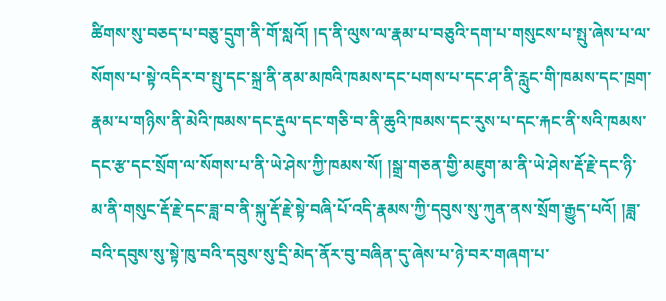ཚིགས་སུ་བཅད་པ་བཅུ་དྲུག་ནི་གོ་སླའོ། །ད་ནི་ལུས་ལ་རྣམ་པ་བཅུའི་དག་པ་གསུངས་པ་སྤུ་ཞེས་པ་ལ་སོགས་པ་སྟེ་འདིར་བ་སྤུ་དང་སྐྲ་ནི་ནམ་མཁའི་ཁམས་དང་པགས་པ་དང་ཤ་ནི་རླུང་གི་ཁམས་དང་ཁྲག་རྣམ་པ་གཉིས་ནི་མེའི་ཁམས་དང་རྡུལ་དང་གཅི་བ་ནི་ཆུའི་ཁམས་དང་རུས་པ་དང་རྐང་ནི་སའི་ཁམས་དང་རྩ་དང་སྲོག་ལ་སོགས་པ་ནི་ཡེ་ཤེས་ཀྱི་ཁམས་སོ། །སྒྲ་གཅན་གྱི་མཇུག་མ་ནི་ཡེ་ཤེས་རྡོ་རྗེ་དང་ཉི་མ་ནི་གསུང་རྡོ་རྗེ་དང་ཟླ་བ་ནི་སྐུ་རྡོ་རྗེ་སྟེ་བཞི་པོ་འདི་རྣམས་ཀྱི་དབུས་སུ་ཀུན་ནས་སྲོག་རྒྱུད་པའོ། །ཟླ་བའི་དབུས་སུ་སྟེ་ཁུ་བའི་དབུས་སུ་དྲི་མེད་ནོར་བུ་བཞིན་དུ་ཞེས་པ་ཉེ་བར་གཞག་པ་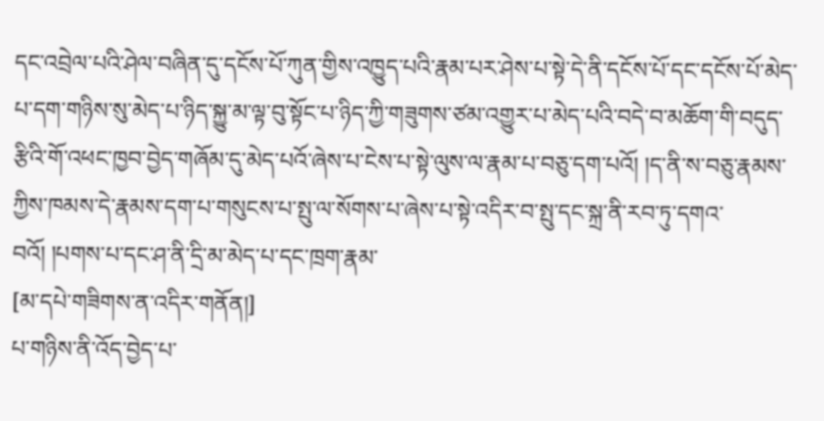དང་འབྲེལ་པའི་ཤེལ་བཞིན་དུ་དངོས་པོ་ཀུན་གྱིས་འཁྱུད་པའི་རྣམ་པར་ཤེས་པ་སྟེ་དེ་ནི་དངོས་པོ་དང་དངོས་པོ་མེད་པ་དག་གཉིས་སུ་མེད་པ་ཉིད་སྐྱུ་མ་ལྟ་བུ་སྟོང་པ་ཉིད་ཀྱི་གཟུགས་ཙམ་འགྱུར་པ་མེད་པའི་བདེ་བ་མཆོག་གི་བདུད་རྩིའི་གོ་འཕང་ཁྱབ་བྱེད་གཞོམ་དུ་མེད་པའོ་ཞེས་པ་ངེས་པ་སྟེ་ལུས་ལ་རྣམ་པ་བཅུ་དག་པའོ། །ད་ནི་ས་བཅུ་རྣམས་ཀྱིས་ཁམས་དེ་རྣམས་དག་པ་གསུངས་པ་སྤུ་ལ་སོགས་པ་ཞེས་པ་སྟེ་འདིར་བ་སྤུ་དང་སྐྲ་ནི་རབ་ཏུ་དགའ་བའོ། །པགས་པ་དང་ཤ་ནི་དྲི་མ་མེད་པ་དང་ཁྲག་རྣམ་
[མ་དཔེ་གཟིགས་ན་འདིར་གནོན།]
པ་གཉིས་ནི་འོད་བྱེད་པ་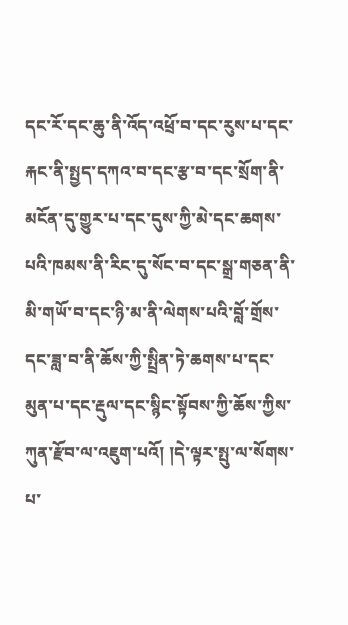དང་རོ་དང་ཆུ་ནི་འོད་འཕྲོ་བ་དང་རུས་པ་དང་རྐང་ནི་སྤྱད་དཀའ་བ་དང་རྩ་བ་དང་སྲོག་ནི་མངོན་དུ་གྱུར་པ་དང་དུས་ཀྱི་མེ་དང་ཆགས་པའི་ཁམས་ནི་རིང་དུ་སོང་བ་དང་སྒྲ་གཅན་ནི་མི་གཡོ་བ་དང་ཉི་མ་ནི་ལེགས་པའི་བློ་གྲོས་དང་ཟླ་བ་ནི་ཆོས་ཀྱི་སྤྲིན་ཏེ་ཆགས་པ་དང་མུན་པ་དང་རྡུལ་དང་སྙིང་སྟོབས་ཀྱི་ཆོས་ཀྱིས་ཀུན་རྫོབ་ལ་འཇུག་པའོ། །དེ་ལྟར་སྤུ་ལ་སོགས་པ་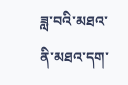ཟླ་བའི་མཐའ་ནི་མཐའ་དག་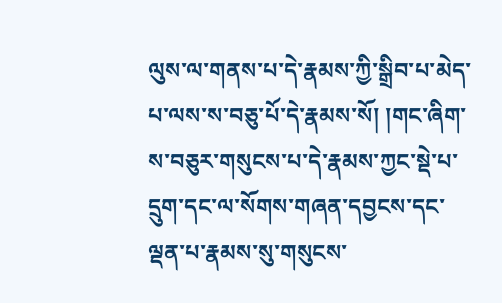ལུས་ལ་གནས་པ་དེ་རྣམས་ཀྱི་སྒྲིབ་པ་མེད་པ་ལས་ས་བཅུ་པོ་དེ་རྣམས་སོ། །གང་ཞིག་ས་བཅུར་གསུངས་པ་དེ་རྣམས་ཀྱང་སྡེ་པ་དྲུག་དང་ལ་སོགས་གཞན་དབྱངས་དང་ལྡན་པ་རྣམས་སུ་གསུངས་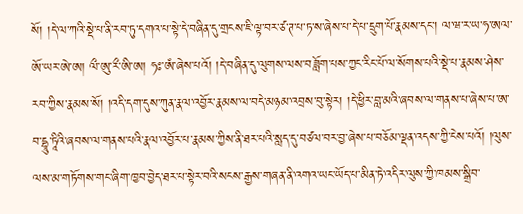སོ། །དེ་ལ་ཀའི་སྡེ་པ་ནི་རབ་ཏུ་དགའ་པ་སྟེ་དེ་བཞིན་དུ་གྲངས་ཇི་ལྟ་བར་ཙ་ཊ་པ་ཏ་ས་ཞེས་པ་དེ་པ་དྲུག་པོ་རྣམས་དང་། ལ་ཝ་ར་ཡ་ཧ་ཨལ་ཨོ་ཡར་ཨེ་ཨ། ལྀ་ཨུ་རྀ་ཨི་ཨ། ཧཿ་ཨཾ་ཞེས་པའོ། །དེ་བཞིན་དུ་ལུགས་ལས་བཟློག་པས་ཀྱང་རིང་པོ་ལ་སོགས་པའི་སྡེ་པ་རྣམས་ཤེས་རབ་ཀྱིས་རྣམས་སོ། །འདི་དག་དུས་ཀུན་རྣལ་འབྱོར་རྣམས་ལ་བདེ་མཉམ་འབྲས་བུ་སྟེར། །དེ་ཕྱིར་བླ་མའི་ཞབས་ལ་གནས་པ་ཞེས་པ་ཨ་བ་དྷཱུ་ཏཱིའི་ཞབས་ལ་གནས་པའི་རྣལ་འབྱོར་པ་རྣམས་ཀྱིས་ནི་ཐར་པའི་སླད་དུ་བཙལ་བར་བྱ་ཞེས་པ་བཅོམ་ལྡན་འདས་ཀྱི་ངེས་པའོ། །ལུས་ལས་མ་གཏོགས་གང་ཞིག་ཁྱབ་བྱེད་ཐར་པ་སྟེར་བའི་སངས་རྒྱས་གཞན་ནི་འགའ་ཡང་ཡོད་པ་མིན་ཏེ་འདིར་ལུས་ཀྱི་ཁམས་སྒྲིབ་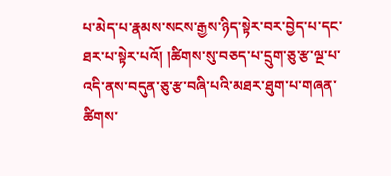པ་མེད་པ་རྣམས་སངས་རྒྱས་ཉིད་སྟེར་བར་བྱེད་པ་དང་ཐར་པ་སྟེར་པའོ། །ཚིགས་སུ་བཅད་པ་དྲུག་ཅུ་རྩ་ལྔ་པ་འདི་ནས་བདུན་ཅུ་རྩ་བཞི་པའི་མཐར་ཐུག་པ་གཞན་ཚིགས་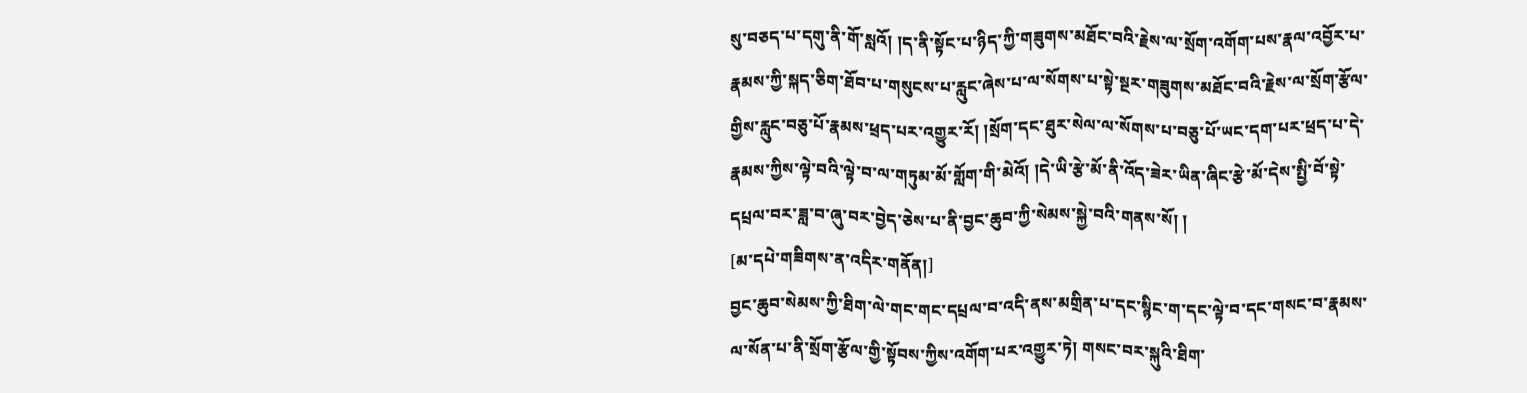སུ་བཅད་པ་དགུ་ནི་གོ་སླའོ། །ད་ནི་སྟོང་པ་ཉིད་ཀྱི་གཟུགས་མཐོང་བའི་རྗེས་ལ་སྲོག་འགོག་པས་རྣལ་འབྱོར་པ་རྣམས་ཀྱི་སྐད་ཅིག་ཐོབ་པ་གསུངས་པ་རླུང་ཞེས་པ་ལ་སོགས་པ་སྟེ་སྔར་གཟུགས་མཐོང་བའི་རྗེས་ལ་སྲོག་རྩོལ་གྱིས་རླུང་བཅུ་པོ་རྣམས་ཕྲད་པར་འགྱུར་རོ། །སྲོག་དང་ཐུར་སེལ་ལ་སོགས་པ་བཅུ་པོ་ཡང་དག་པར་ཕྲད་པ་དེ་རྣམས་ཀྱིས་ལྟེ་བའི་ལྟེ་བ་ལ་གཏུམ་མོ་གློག་གི་མེའོ། །དེ་ཡི་རྩེ་མོ་ནི་འོད་ཟེར་ཡིན་ཞིང་རྩེ་མོ་དེས་སྤྱི་བོ་སྟེ་དཔྲལ་བར་ཟླ་བ་ཞུ་བར་བྱེད་ཅེས་པ་ནི་བྱང་ཆུབ་ཀྱི་སེམས་སྐྱེ་བའི་གནས་སོ། །
[མ་དཔེ་གཟིགས་ན་འདིར་གནོན།]
བྱང་ཆུབ་སེམས་ཀྱི་ཐིག་ལེ་གང་གང་དཔྲལ་བ་འདི་ནས་མགྲིན་པ་དང་སྙིང་ག་དང་ལྟེ་བ་དང་གསང་བ་རྣམས་ལ་སོན་པ་ནི་སྲོག་རྩོལ་གྱི་སྟོབས་ཀྱིས་འགོག་པར་འགྱུར་ཏེ། གསང་བར་སྐུའི་ཐིག་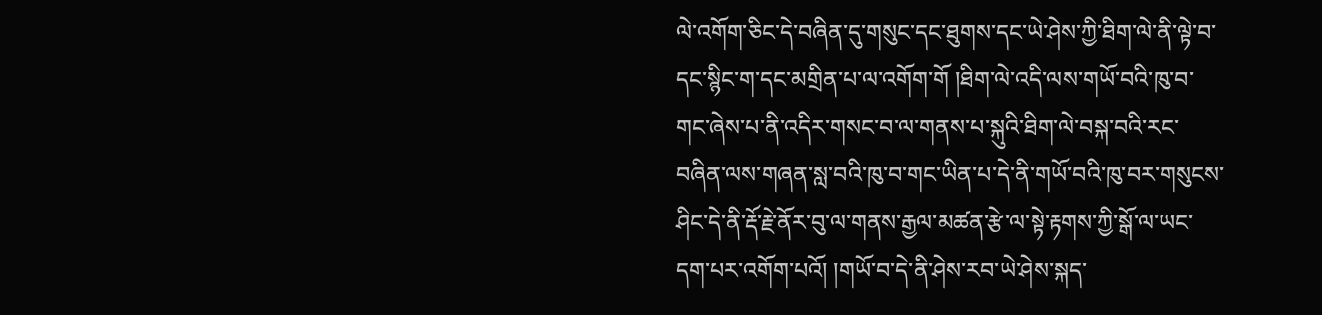ལེ་འགོག་ཅིང་དེ་བཞིན་དུ་གསུང་དང་ཐུགས་དང་ཡེ་ཤེས་ཀྱི་ཐིག་ལེ་ནི་ལྟེ་བ་དང་སྙིང་ག་དང་མགྲིན་པ་ལ་འགོག་གོ །ཐིག་ལེ་འདི་ལས་གཡོ་བའི་ཁུ་བ་གང་ཞེས་པ་ནི་འདིར་གསང་བ་ལ་གནས་པ་སྐུའི་ཐིག་ལེ་བསྐ་བའི་རང་བཞིན་ལས་གཞན་སླ་བའི་ཁུ་བ་གང་ཡིན་པ་དེ་ནི་གཡོ་བའི་ཁུ་བར་གསུངས་ཤིང་དེ་ནི་རྡོ་རྗེ་ནོར་བུ་ལ་གནས་རྒྱལ་མཚན་རྩེ་ལ་སྟེ་རྟགས་ཀྱི་སྒོ་ལ་ཡང་དག་པར་འགོག་པའོ། །གཡོ་བ་དེ་ནི་ཤེས་རབ་ཡེ་ཤེས་སྐད་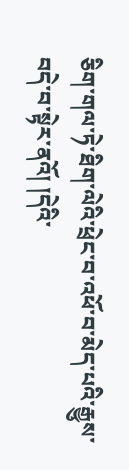ཅིག་གལ་ཏེ་ཐིག་ལེའི་ཕྲེང་བ་འཕོ་བ་མེད་པའི་རྒྱུས་བདེ་བ་སྟེར་ནའོ། །དེའི་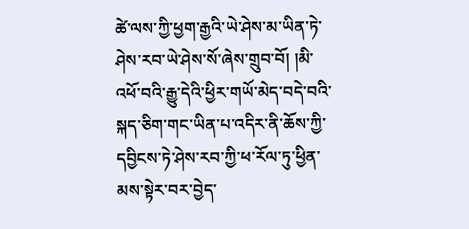ཚེ་ལས་ཀྱི་ཕྱག་རྒྱའི་ཡེ་ཤེས་མ་ཡིན་ཏེ་ཤེས་རབ་ཡེ་ཤེས་སོ་ཞེས་གྲུབ་བོ། །མི་འཕོ་བའི་རྒྱུ་དེའི་ཕྱིར་གཡོ་མེད་བདེ་བའི་སྐད་ཅིག་གང་ཡིན་པ་འདིར་ནི་ཆོས་ཀྱི་དབྱིངས་ཏེ་ཤེས་རབ་ཀྱི་ཕ་རོལ་ཏུ་ཕྱིན་མས་སྟེར་བར་བྱེད་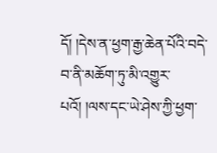དོ། །དེས་ན་ཕྱག་རྒྱ་ཆེན་པོའི་བདེ་བ་ནི་མཆོག་ཏུ་མི་འགྱུར་པའོ། །ལས་དང་ཡེ་ཤེས་ཀྱི་ཕྱག་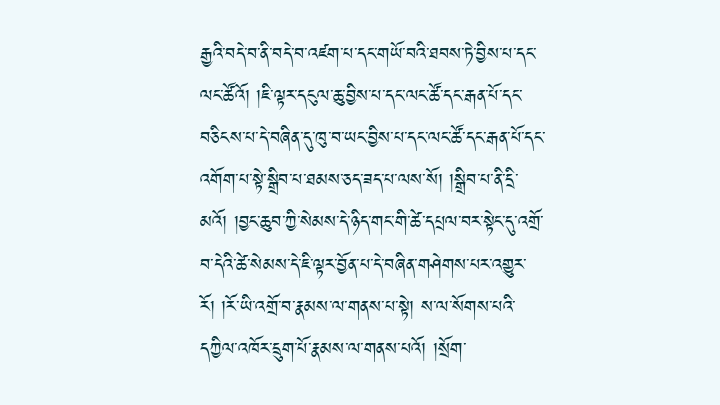རྒྱའི་བདེ་བ་ནི་བདེ་བ་འཛག་པ་དང་གཡོ་བའི་ཐབས་ཏེ་བྱིས་པ་དང་ལང་ཚོའོ། །ཇི་ལྟར་དངུལ་ཆུ་བྱིས་པ་དང་ལང་ཚོ་དང་རྒན་པོ་དང་བཅིངས་པ་དེ་བཞིན་དུ་ཁུ་བ་ཡང་བྱིས་པ་དང་ལང་ཚོ་དང་རྒན་པོ་དང་འགོག་པ་སྟེ་སྒྲིབ་པ་ཐམས་ཅད་ཟད་པ་ལས་སོ། །སྒྲིབ་པ་ནི་དྲི་མའོ། །བྱང་ཆུབ་ཀྱི་སེམས་དེ་ཉིད་གང་གི་ཚེ་དཔྲལ་བར་སྟེང་དུ་འགྲོ་བ་དེའི་ཚེ་སེམས་དེ་ཇི་ལྟར་བྱོན་པ་དེ་བཞིན་གཤེགས་པར་འགྱུར་རོ། །རོ་ཡི་འགྲོ་བ་རྣམས་ལ་གནས་པ་སྟེ། ས་ལ་སོགས་པའི་དཀྱིལ་འཁོར་དྲུག་པོ་རྣམས་ལ་གནས་པའོ། །སྲོག་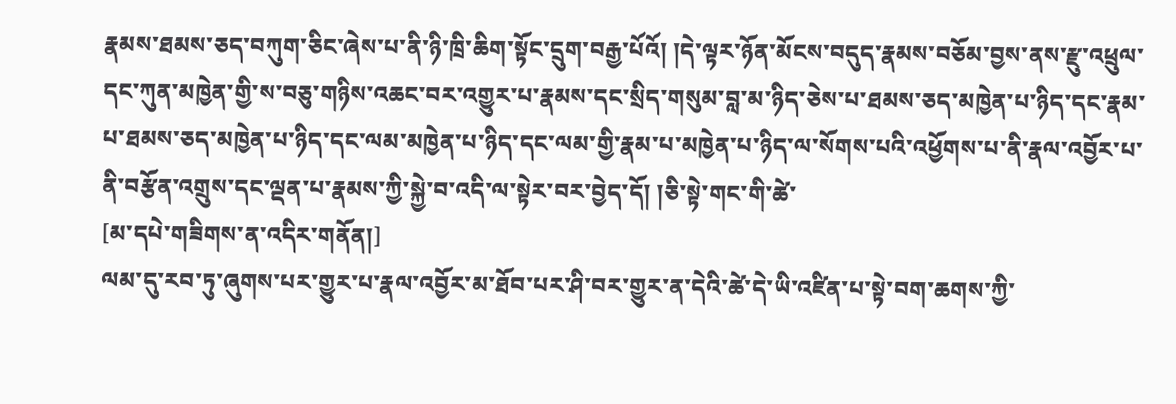རྣམས་ཐམས་ཅད་བཀུག་ཅིང་ཞེས་པ་ནི་ཉི་ཁྲི་ཆིག་སྟོང་དྲུག་བརྒྱ་པོའོ། །དེ་ལྟར་ཉོན་མོངས་བདུད་རྣམས་བཅོམ་བྱས་ནས་རྫུ་འཕྲུལ་དང་ཀུན་མཁྱེན་གྱི་ས་བཅུ་གཉིས་འཆང་བར་འགྱུར་པ་རྣམས་དང་སྲིད་གསུམ་བླ་མ་ཉིད་ཅེས་པ་ཐམས་ཅད་མཁྱེན་པ་ཉིད་དང་རྣམ་པ་ཐམས་ཅད་མཁྱེན་པ་ཉིད་དང་ལམ་མཁྱེན་པ་ཉིད་དང་ལམ་གྱི་རྣམ་པ་མཁྱེན་པ་ཉིད་ལ་སོགས་པའི་འཕྱོགས་པ་ནི་རྣལ་འབྱོར་པ་ནི་བརྩོན་འགྲུས་དང་ལྡན་པ་རྣམས་ཀྱི་སྐྱེ་བ་འདི་ལ་སྟེར་བར་བྱེད་དོ། །ཅི་སྟེ་གང་གི་ཚེ་
[མ་དཔེ་གཟིགས་ན་འདིར་གནོན།]
ལམ་དུ་རབ་ཏུ་ཞུགས་པར་གྱུར་པ་རྣལ་འབྱོར་མ་ཐོབ་པར་ཤི་བར་གྱུར་ན་དེའི་ཚེ་དེ་ཡི་འཛིན་པ་སྟེ་བག་ཆགས་ཀྱི་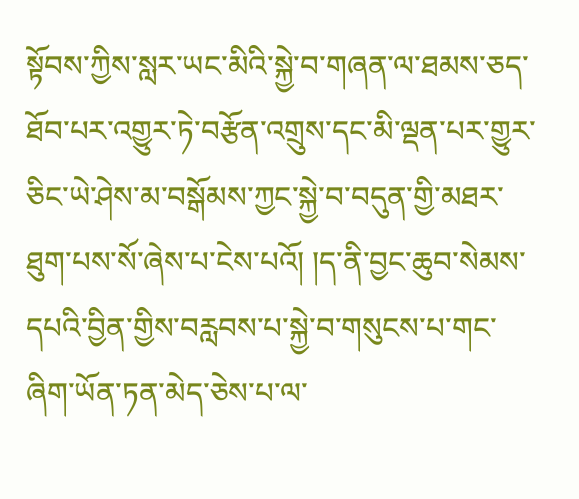སྟོབས་ཀྱིས་སླར་ཡང་མིའི་སྐྱེ་བ་གཞན་ལ་ཐམས་ཅད་ཐོབ་པར་འགྱུར་ཏེ་བརྩོན་འགྲུས་དང་མི་ལྡན་པར་གྱུར་ཅིང་ཡེ་ཤེས་མ་བསྒོམས་ཀྱང་སྐྱེ་བ་བདུན་གྱི་མཐར་ཐུག་པས་སོ་ཞེས་པ་ངེས་པའོ། །ད་ནི་བྱང་ཆུབ་སེམས་དཔའི་བྱིན་གྱིས་བརླབས་པ་སྐྱེ་བ་གསུངས་པ་གང་ཞིག་ཡོན་ཏན་མེད་ཅེས་པ་ལ་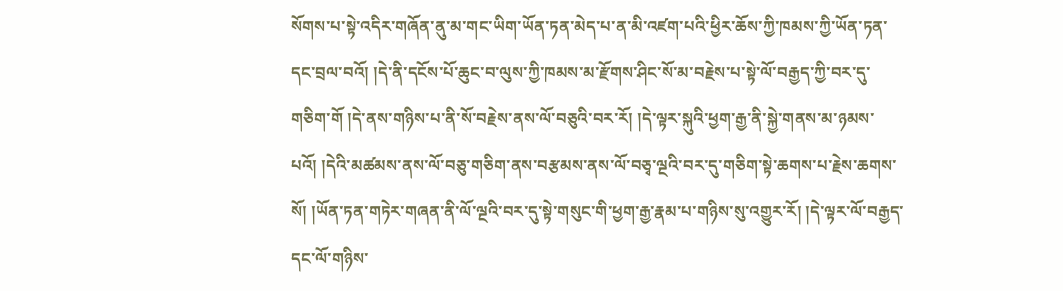སོགས་པ་སྟེ་འདིར་གཞོན་ནུ་མ་གང་ཡིག་ཡོན་ཏན་མེད་པ་ན་མི་འཛག་པའི་ཕྱིར་ཆོས་ཀྱི་ཁམས་ཀྱི་ཡོན་ཏན་དང་བྲལ་བའོ། །དེ་ནི་དངོས་པོ་ཆུང་བ་ལུས་ཀྱི་ཁམས་མ་རྫོགས་ཤིང་སོ་མ་བརྗེས་པ་སྟེ་ལོ་བརྒྱད་ཀྱི་བར་དུ་གཅིག་གོ །དེ་ནས་གཉིས་པ་ནི་སོ་བརྗེས་ནས་ལོ་བཅུའི་བར་རོ། །དེ་ལྟར་སྐུའི་ཕྱག་རྒྱ་ནི་སྐྱེ་གནས་མ་ཉམས་པའོ། །དེའི་མཚམས་ནས་ལོ་བཅུ་གཅིག་ནས་བརྩམས་ནས་ལོ་བཅྭ་ལྔའི་བར་དུ་གཅིག་སྟེ་ཆགས་པ་རྗེས་ཆགས་སོ། །ཡོན་ཏན་གཏེར་གཞན་ནི་ལོ་ལྔའི་བར་དུ་སྟེ་གསུང་གི་ཕྱག་རྒྱ་རྣམ་པ་གཉིས་སུ་འགྱུར་རོ། །དེ་ལྟར་ལོ་བརྒྱད་དང་ལོ་གཉིས་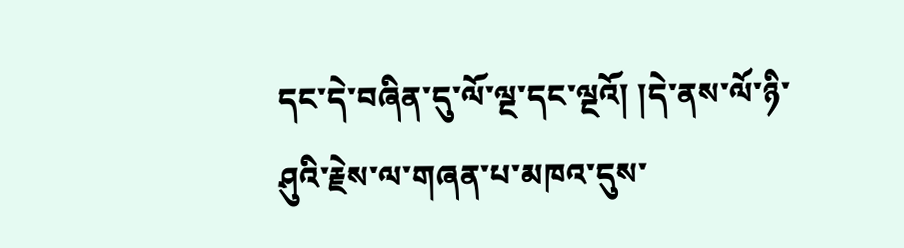དང་དེ་བཞིན་དུ་ལོ་ལྔ་དང་ལྔའོ། །དེ་ནས་ལོ་ཉི་ཤུའི་རྗེས་ལ་གཞན་པ་མཁའ་དུས་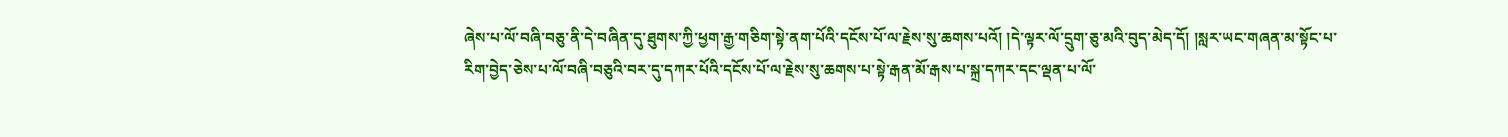ཞེས་པ་ལོ་བཞི་བཅུ་ནི་དེ་བཞིན་དུ་ཐུགས་ཀྱི་ཕྱག་རྒྱ་གཅིག་སྟེ་ནག་པོའི་དངོས་པོ་ལ་རྗེས་སུ་ཆགས་པའོ། །དེ་ལྟར་ལོ་དྲུག་ཅུ་མའི་བུད་མེད་དོ། །སླར་ཡང་གཞན་མ་སྟོང་པ་རིག་བྱེད་ཅེས་པ་ལོ་བཞི་བཅུའི་བར་དུ་དཀར་པོའི་དངོས་པོ་ལ་རྗེས་སུ་ཆགས་པ་སྟེ་རྒན་མོ་རྒས་པ་སྐྲ་དཀར་དང་ལྡན་པ་ལོ་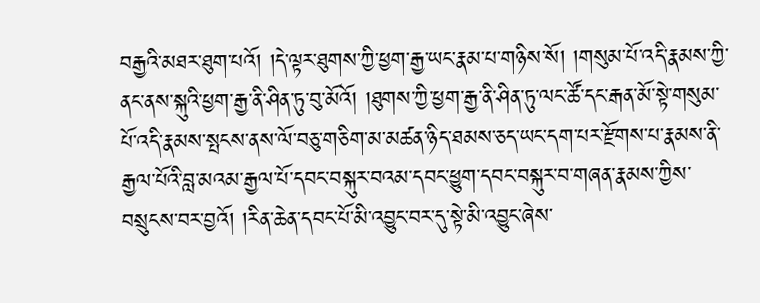བརྒྱའི་མཐར་ཐུག་པའོ། །དེ་ལྟར་ཐུགས་ཀྱི་ཕྱག་རྒྱ་ཡང་རྣམ་པ་གཉིས་སོ། །གསུམ་པོ་འདི་རྣམས་ཀྱི་ནང་ནས་སྐུའི་ཕྱག་རྒྱ་ནི་ཤིན་ཏུ་བུ་མོའོ། །ཐུགས་ཀྱི་ཕྱག་རྒྱ་ནི་ཤིན་ཏུ་ལང་ཚོ་དང་རྒན་མོ་སྟེ་གསུམ་པོ་འདི་རྣམས་སྤངས་ནས་ལོ་བཅུ་གཅིག་མ་མཚན་ཉིད་ཐམས་ཅད་ཡང་དག་པར་རྫོགས་པ་རྣམས་ནི་རྒྱལ་པོའི་བླ་མའམ་རྒྱལ་པོ་དབང་བསྐུར་བའམ་དབང་ཕྱུག་དབང་བསྐུར་བ་གཞན་རྣམས་ཀྱིས་བསྲུངས་བར་བྱའོ། །རིན་ཆེན་དབང་པོ་མི་འབྱུང་བར་དུ་སྟེ་མི་འབྱུང་ཞེས་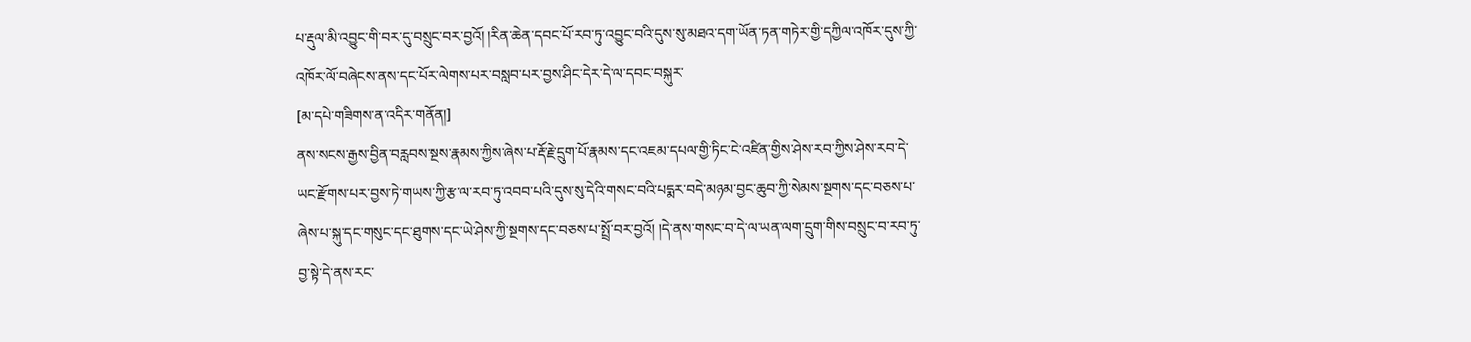པ་རྡུལ་མི་འབྱུང་གི་བར་དུ་བསྲུང་བར་བྱའོ། །རིན་ཆེན་དབང་པོ་རབ་ཏུ་འབྱུང་བའི་དུས་སུ་མཐའ་དག་ཡོན་ཏན་གཏེར་གྱི་དཀྱིལ་འཁོར་དུས་ཀྱི་འཁོར་ལོ་བཞེངས་ནས་དང་པོར་ལེགས་པར་བསླབ་པར་བྱས་ཤིང་དེར་དེ་ལ་དབང་བསྐུར་
[མ་དཔེ་གཟིགས་ན་འདིར་གནོན།]
ནས་སངས་རྒྱས་བྱིན་བརླབས་སྔས་རྣམས་ཀྱིས་ཞེས་པ་རྡོ་རྗེ་དྲུག་པོ་རྣམས་དང་འཇམ་དཔལ་གྱི་ཏིང་ངེ་འཛིན་གྱིས་ཤེས་རབ་ཀྱིས་ཤེས་རབ་དེ་ཡང་རྫོགས་པར་བྱས་ཏེ་གཡས་ཀྱི་རྩ་ལ་རབ་ཏུ་འབབ་པའི་དུས་སུ་དེའི་གསང་བའི་པདྨར་བདེ་མཉམ་བྱང་ཆུབ་ཀྱི་སེམས་སྔགས་དང་བཅས་པ་ཞེས་པ་སྐུ་དང་གསུང་དང་ཐུགས་དང་ཡེ་ཤེས་ཀྱི་སྔགས་དང་བཅས་པ་སྤྲོ་བར་བྱའོ། །དེ་ནས་གསང་བ་དེ་ལ་ཡན་ལག་དྲུག་གིས་བསྲུང་བ་རབ་ཏུ་བྱ་སྟེ་དེ་ནས་རང་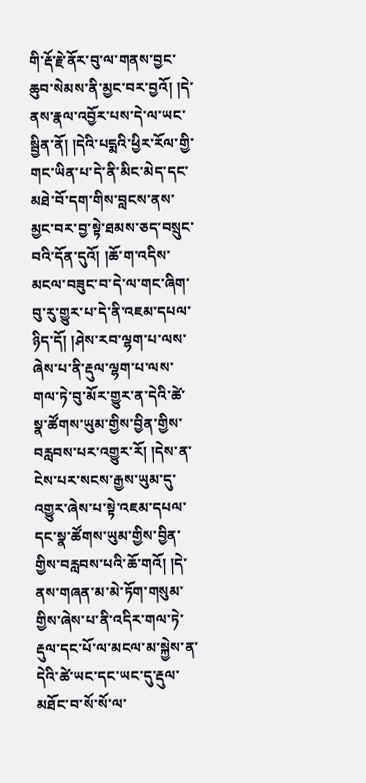གི་རྡོ་རྗེ་ནོར་བུ་ལ་གནས་བྱང་ཆུབ་སེམས་ནི་མྱང་བར་བྱའོ། །དེ་ནས་རྣལ་འབྱོར་པས་དེ་ལ་ཡང་སྦྱིན་ནོ། །དེའི་པདྨའི་ཕྱིར་རོལ་གྱི་གང་ཡིན་པ་དེ་ནི་མིང་མེད་དང་མཐེ་བོ་དག་གིས་བླངས་ནས་མྱང་བར་བྱ་སྟེ་ཐམས་ཅད་བསྲུང་བའི་དོན་དུའོ། །ཆོ་ག་འདིས་མངལ་བཟུང་བ་དེ་ལ་གང་ཞིག་བུ་རུ་གྱུར་པ་དེ་ནི་འཇམ་དཔལ་ཉིད་དོ། །ཤེས་རབ་ལྷག་པ་ལས་ཞེས་པ་ནི་རྡུལ་ལྷག་པ་ལས་གལ་ཏེ་བུ་མོར་གྱུར་ན་དེའི་ཚེ་སྣ་ཚོགས་ཡུམ་གྱིས་བྱིན་གྱིས་བརླབས་པར་འགྱུར་རོ། །དེས་ན་ངེས་པར་སངས་རྒྱས་ཡུམ་དུ་འགྱུར་ཞེས་པ་སྟེ་འཇམ་དཔལ་དང་སྣ་ཚོགས་ཡུམ་གྱིས་བྱིན་གྱིས་བརླབས་པའི་ཆོ་གའོ། །དེ་ནས་གཞན་མ་མེ་ཏོག་གསུམ་གྱིས་ཞེས་པ་ནི་འདིར་གལ་ཏེ་རྡུལ་དང་པོ་ལ་མངལ་མ་སྐྱེས་ན་དེའི་ཚེ་ཡང་དང་ཡང་དུ་རྡུལ་མཐོང་བ་སོ་སོ་ལ་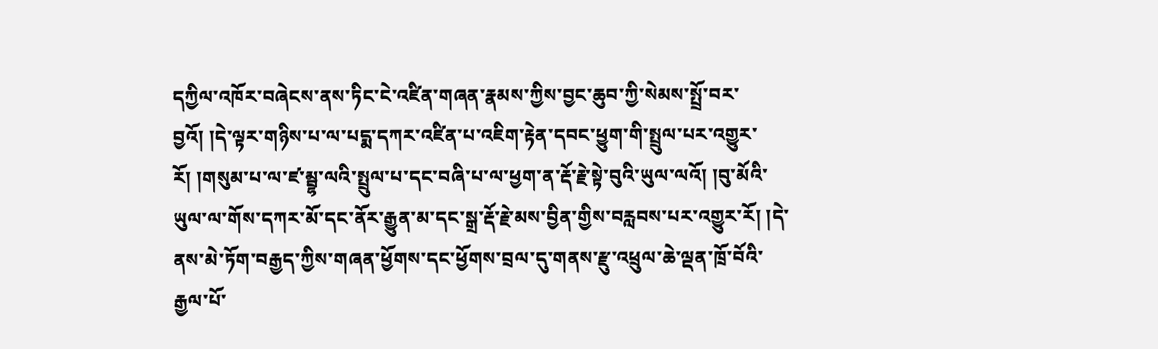དཀྱིལ་འཁོར་བཞེངས་ནས་ཏིང་ངེ་འཛིན་གཞན་རྣམས་ཀྱིས་བྱང་ཆུབ་ཀྱི་སེམས་སྤྲོ་བར་བྱའོ། །དེ་ལྟར་གཉིས་པ་ལ་པདྨ་དཀར་འཛིན་པ་འཇིག་རྟེན་དབང་ཕྱུག་གི་སྤྲུལ་པར་འགྱུར་རོ། །གསུམ་པ་ལ་ཛ་མྦྷ་ལའི་སྤྲུལ་པ་དང་བཞི་པ་ལ་ཕྱག་ན་རྡོ་རྗེ་སྟེ་བུའི་ཡུལ་ལའོ། །བུ་མོའི་ཡུལ་ལ་གོས་དཀར་མོ་དང་ནོར་རྒྱུན་མ་དང་སྒྲ་རྡོ་རྗེ་མས་བྱིན་གྱིས་བརླབས་པར་འགྱུར་རོ། །དེ་ནས་མེ་ཏོག་བརྒྱད་ཀྱིས་གཞན་ཕྱོགས་དང་ཕྱོགས་བྲལ་དུ་གནས་རྫུ་འཕྲུལ་ཆེ་ལྡན་ཁྲོ་བོའི་རྒྱལ་པོ་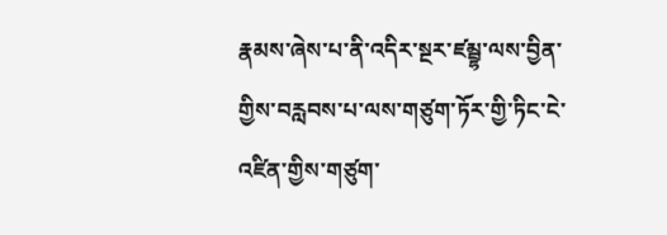རྣམས་ཞེས་པ་ནི་འདིར་སྔར་ཛམྦྷ་ལས་བྱིན་གྱིས་བརླབས་པ་ལས་གཙུག་ཏོར་གྱི་ཏིང་ངེ་འཛིན་གྱིས་གཙུག་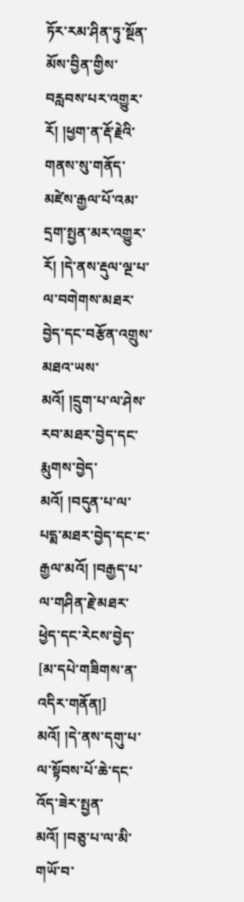ཏོར་རམ་ཤིན་ཏུ་སྔོན་མོས་བྱིན་གྱིས་བརླབས་པར་འགྱུར་རོ། །ཕྱག་ན་རྡོ་རྗེའི་གནས་སུ་གནོད་མཛེས་རྒྱལ་པོ་འམ་དྲག་སྤྱན་མར་འགྱུར་རོ། །དེ་ནས་རྡུལ་ལྔ་པ་ལ་བགེགས་མཐར་བྱེད་དང་བརྩོན་འགྲུས་མཐའ་ཡས་མའོ། །དྲུག་པ་ལ་ཤེས་རབ་མཐར་བྱེད་དང་རྨུགས་བྱེད་མའོ། །བདུན་པ་ལ་པདྨ་མཐར་བྱེད་དང་ང་རྒྱལ་མའོ། །བརྒྱད་པ་ལ་གཤིན་རྗེ་མཐར་ཕྱེད་དང་རེངས་བྱེད་
[མ་དཔེ་གཟིགས་ན་འདིར་གནོན།]
མའོ། །དེ་ནས་དགུ་པ་ལ་སྟོབས་པོ་ཆེ་དང་འོད་ཟེར་སྤྱན་མའོ། །བཅུ་པ་ལ་མི་གཡོ་བ་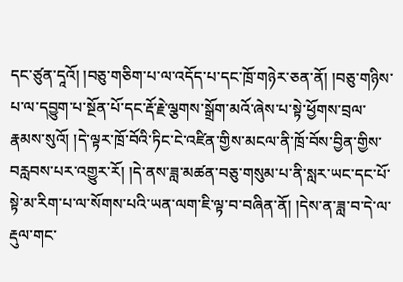དང་ཙུན་དཱའོ། །བཅུ་གཅིག་པ་ལ་འདོད་པ་དང་ཁྲོ་གཉེར་ཅན་ནོ། །བཅུ་གཉིས་པ་ལ་དབྱུག་པ་སྔོན་པོ་དང་རྡོ་རྗེ་ལྕགས་སྒྲོག་མའོ་ཞེས་པ་སྟེ་ཕྱོགས་བྲལ་རྣམས་སུའོ། །དེ་ལྟར་ཁྲོ་བོའི་ཏིང་ངེ་འཛིན་གྱིས་མངལ་ནི་ཁྲོ་བོས་བྱིན་གྱིས་བརླབས་པར་འགྱུར་རོ། །དེ་ནས་ཟླ་མཚན་བཅུ་གསུམ་པ་ནི་སླར་ཡང་དང་པོ་སྟེ་མ་རིག་པ་ལ་སོགས་པའི་ཡན་ལག་ཇི་ལྟ་བ་བཞིན་ནོ། །དེས་ན་ཟླ་བ་དེ་ལ་རྡུལ་གང་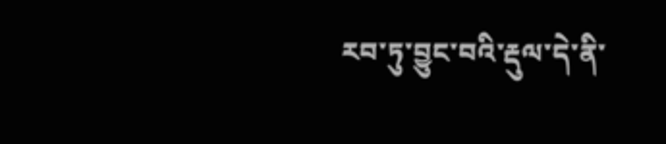རབ་ཏུ་བྱུང་བའི་རྡུལ་དེ་ནི་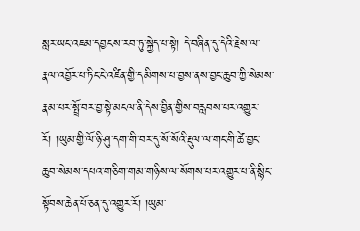སླར་ཡང་འཇམ་དབྱངས་རབ་ཏུ་སྐྱེད་པ་སྟེ། དེ་བཞིན་དུ་དེའི་རྗེས་ལ་རྣལ་འབྱོར་པ་ཏིང་ངེ་འཛིན་གྱི་དམིགས་པ་བྱས་ནས་བྱང་ཆུབ་ཀྱི་སེམས་རྣམ་པར་སྤྲོ་བར་བྱ་སྟེ་མངལ་ནི་དེས་བྱིན་གྱིས་བརླབས་པར་འགྱུར་རོ། །ཡུམ་གྱི་ལོ་ཉི་ཤུ་དག་གི་བར་དུ་སོ་སོའི་རྡུལ་ལ་གང་གི་ཚེ་བྱང་ཆུབ་སེམས་དཔའ་གཅིག་གམ་གཉིས་ལ་སོགས་པར་འགྱུར་པ་ནི་སྙིང་སྟོབས་ཆེན་པོ་ཅན་དུ་འགྱུར་རོ། །ཡུམ་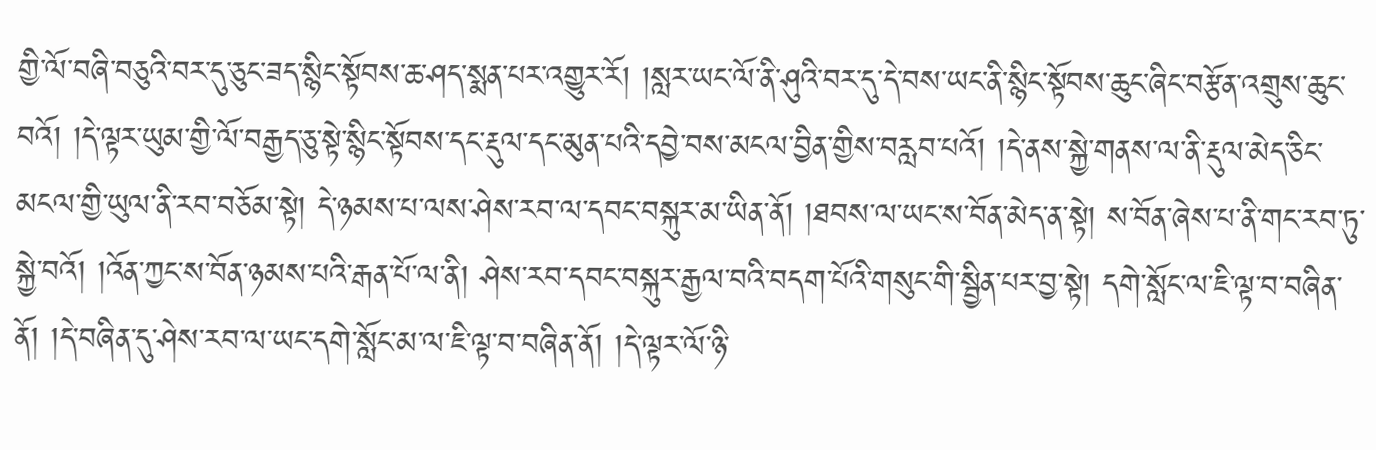གྱི་ལོ་བཞི་བཅུའི་བར་དུ་ཅུང་ཟད་སྙིང་སྟོབས་ཆ་ཤད་སྨན་པར་འགྱུར་རོ། །སླར་ཡང་ལོ་ནི་ཤུའི་བར་དུ་དེ་བས་ཡང་ནི་སྙིང་སྟོབས་ཆུང་ཞིང་བརྩོན་འགྲུས་ཆུང་བའོ། །དེ་ལྟར་ཡུམ་གྱི་ལོ་བརྒྱད་ཅུ་སྟེ་སྙིང་སྟོབས་དང་རྡུལ་དང་མུན་པའི་དབྱེ་བས་མངལ་བྱིན་གྱིས་བརླབ་པའོ། །དེ་ནས་སྐྱེ་གནས་ལ་ནི་རྡུལ་མེད་ཅིང་མངལ་གྱི་ཡུལ་ནི་རབ་བཅོམ་སྟེ། དེ་ཉམས་པ་ལས་ཤེས་རབ་ལ་དབང་བསྐུར་མ་ཡིན་ནོ། །ཐབས་ལ་ཡང་ས་བོན་མེད་ན་སྟེ། ས་བོན་ཞེས་པ་ནི་གང་རབ་ཏུ་སྐྱེ་བའོ། །འོན་ཀྱང་ས་བོན་ཉམས་པའི་རྒན་པོ་ལ་ནི། ཤེས་རབ་དབང་བསྐུར་རྒྱལ་བའི་བདག་པོའི་གསུང་གི་སྦྱིན་པར་བྱ་སྟེ། དགེ་སློང་ལ་ཇི་ལྟ་བ་བཞིན་ནོ། །དེ་བཞིན་དུ་ཤེས་རབ་ལ་ཡང་དགེ་སློང་མ་ལ་ཇི་ལྟ་བ་བཞིན་ནོ། །དེ་ལྟར་ལོ་ཉི་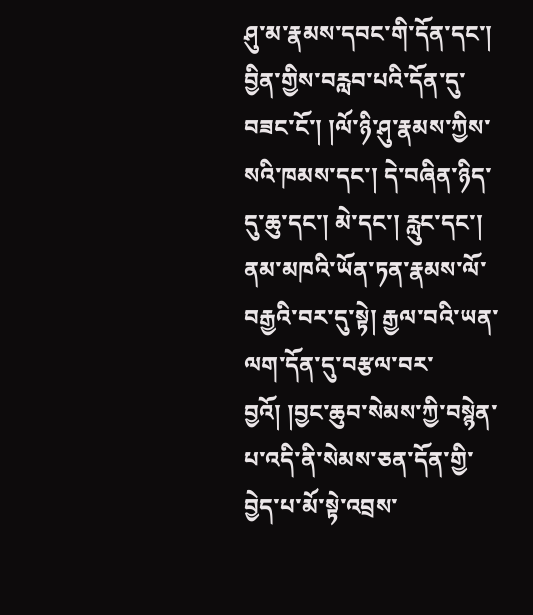ཤུ་མ་རྣམས་དབང་གི་དོན་དང་། བྱིན་གྱིས་བརླབ་པའི་དོན་དུ་བཟང་ངོ་། །ལོ་ཉི་ཤུ་རྣམས་ཀྱིས་སའི་ཁམས་དང་། དེ་བཞིན་ཉིད་དུ་ཆུ་དང་། མེ་དང་། རླུང་དང་། ནམ་མཁའི་ཡོན་ཏན་རྣམས་ལོ་བརྒྱའི་བར་དུ་སྟེ། རྒྱལ་བའི་ཡན་ལག་དོན་དུ་བརྩལ་བར་བྱའོ། །བྱང་ཆུབ་སེམས་ཀྱི་བསྙེན་པ་འདི་ནི་སེམས་ཅན་དོན་གྱི་བྱེད་པ་མོ་སྟེ་འབྲས་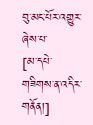བུ་མང་པོར་འགྱུར་ཞེས་པ་
[མ་དཔེ་གཟིགས་ན་འདིར་གནོན།]